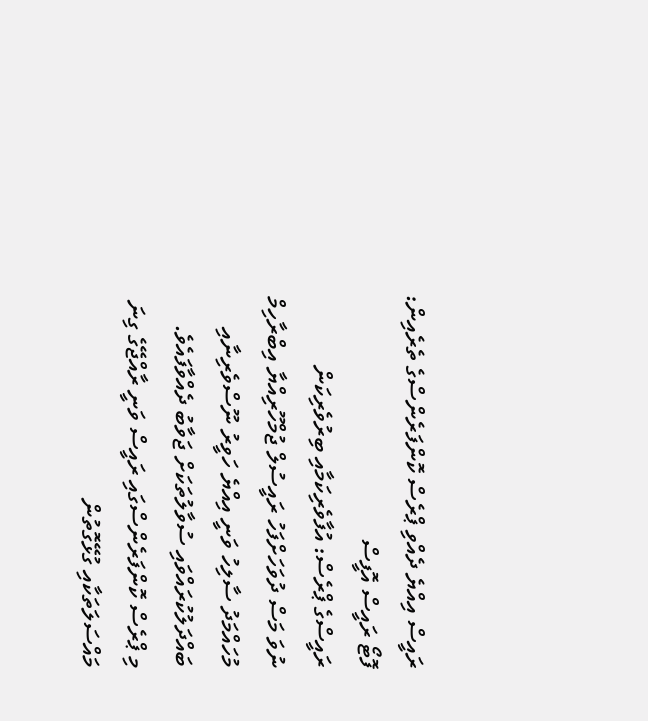ރައީސް އިއްޔެ ދެއްވި ޕްރެސް ކޮންފަރެންސްގެ ތެރެއިން: ފޮޓޯ ރައީސް އޮފީސް
ރައީސްގެ ޕްރެސް: އުފާވެރިކަމާއި ބިރުވެރިކަން
ނުވަ މަސް ދުވަހަށްފަހު ރައީސުލް ޖުމްހޫރިއްޔާ އިބްރާހިމް މުހައްމަދު ސާލިހު ވަނީ އިއްޔެ ހަވީރު ނޫސްވެރިނާއި ބައްދަލުކުރައްވައި ސުވާލުތަކަށް ޖަވާބު ދެއްވާފައެވެ.
މި ޕްރެސް ކޮންފަރެންސްގައި ރައީސް ވަނީ ރާއްޖޭގެ ގިނަ މައްސަލަތަކާއި ގުޅޭގޮތުން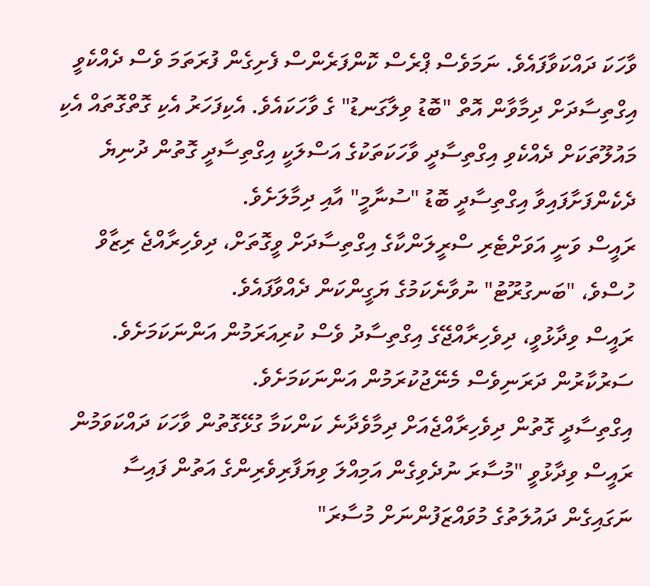ވާހަކަ ދައްކަވާފައެވެ. ނަމަވެސް ޕްރެސް ކޮންފަރެންސް ފެށިގެން ފުރަތަމަ ވެސް ދެއްކެވީ އިގްތިސާދަށް ދިމާވާން އޮތް "ބޮޑު ވިލާގަނޑު" ގެ ވާހަކައެވެ. އެކިފަހަރު އެކި ގޮތްގޮތައް އެކި މައުލޫތަކަށް ދެއްކެވި އިގްތިސާދީ ވާހަކަތަކުގެ އަސްލަކީ އިގްތިސާދީ ގޮތުން ދުނިޔެ ދެކެންފަށާފައިވާ އިގްތިސާދީ ބޮޑު "ސުނާމީ" އާއި ދިމާލަށެވެ.
ރައީސް ވަނީ އަވަށްޓެރި ސްރީލަންކާގެ އިގްތިސާދަށް ވީގޮތަށް، ދިވެހިރާއްޖެ ރިޒާވް ހުސްވެ، "ބަނގުރޫޓު" ނުވާނެކަމުގެ ޔަގީންކަން ދެއްވާފައެވެ.
ރައީސް ވިދާޅުވީ، ދިވެހިރާއްޖޭގެ އިގްތިސާދު ވެސް ކުރިއަރަމުން އަންނަކަމަށެވެ. ސަރުކާރުން ދަރަނިވެސް މެނޭޖުކުރަމުން އަންނަކަމަށެވެ.
އިގްތިސާދީ ގޮތުން ދިވެހިރާއްޖެއަށް ދިމާވެދާނެ ކަންކަމާ ގުޅޭގޮތުން ވާހަކަ ދައްކަވަމުން ރައީސް ވިދާޅުވީ "މުސާރަ ނުދެވިގެން އަމިއްލަ ވިޔަފާރިވެރިންގެ އަތުން ފައިސާ ނަގައިގެން ދައުލަތުގެ މުވައްޒަފުންނަށް މުސާރަ"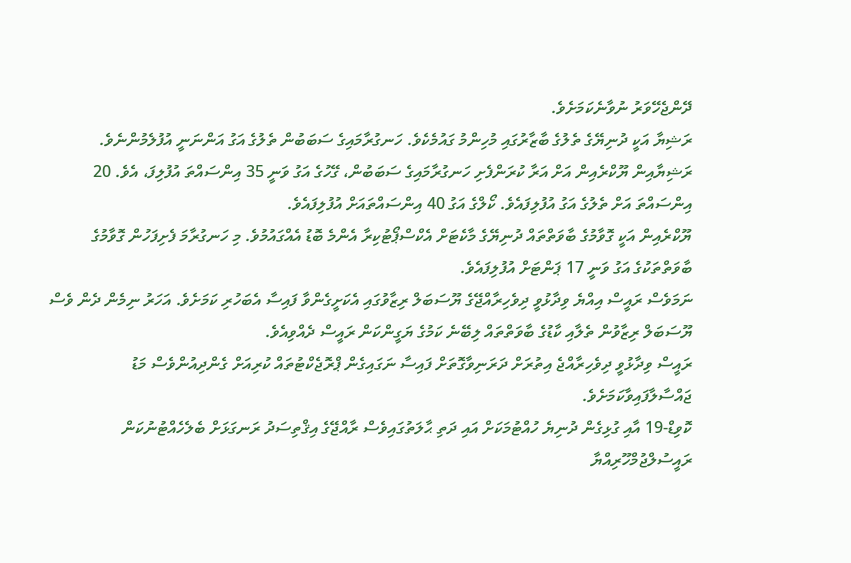ދޭންޖެހޭވަރު ނުވާނެކަމަށެވެ.
ރަޝިޔާ އަކީ ދުނިޔޭގެ ތެލުގެ ބާޒާރުގައި މުހިންމު ގައުމެކެވެ. ހަނގުރާމައިގެ ސަބަބުން ތެލުގެ އަގު އަންނަނީ އުފުލެމުންނެވެ. ރަޝިޔާއިން ޔޫކްރެއިން އަށް އަރާ ކުރަންފެށި ހަނގުރާމައިގެ ސަބަބުން، ގޭހުގެ އަގު ވަނީ 35 އިންސައްތަ އުފުލިފަ، އެވެ. 20 އިންސައްތަ އަށް ތެލުގެ އަގު އުފުލިފައެވެ. ކޯލްގެ އަގު 40 އިންސައްތައަށް އުފުލިފައެވެ.
ޔޫކްރެއިން އަކީ ގޮވާމުގެ ބާވަތްތައް ދުނިޔޭގެ މާކެޓަށް އެކްސްޕޯޓުކިރާ އެންމެ ބޮޑު އެއްގައުމުވެ. މި ހަނގުރާމަ ފެށިފަހުން ގޮވާމުގެ ބާވަތްތަކުގެ އަގު ވަނީ 17 ޕަންޓަށް އުފުލިފައެވެ.
ނަމަވެސް ރައީސް އިއްޔެ ވިދާޅުވީ ދިވެހިރާއްޖޭގެ ޔޫސަބަލް ރިޒާވުގައި އެކަށީގެންވާ ފައިސާ އެބަހުރި ކަމަށެވެ. އަހަރު ނިމެން ދެން ވެސް ޔޫސަބަލް ރިޒާވުން ތެލާއި ކާޑުގެ ބާވަތްތައް ލިބޭނެ ކަމުގެ ޔަގީންކަން ރައީސް ދެއްވިއެވެ.
ރައީސް ވިދާޅުވީ ދިވެހިރާއްޖެ އިތުރަށް ދަރަނިވާގޮތަށް ފައިސާ ނަގައިގެން ޕްރޮޖެކްޓުތައް ކުރިއަށް ގެންދިއުންވެސް މަޑު ޖައްސާލާފައިވާކަމަށެވެ.
ކޮވިޑް-19 އާއި ގުޅިގެން ދުނިޔެ ހުއްޓުމަކަށް އައި ދަތި ޙާލަތުގައިވެސް ރާއްޖޭގެ އިޤްތިސަދު ރަނގަޅަށް ބެލެހެއްޓުނުކަން ރައީސުލްޖުމްހޫރިއްޔާ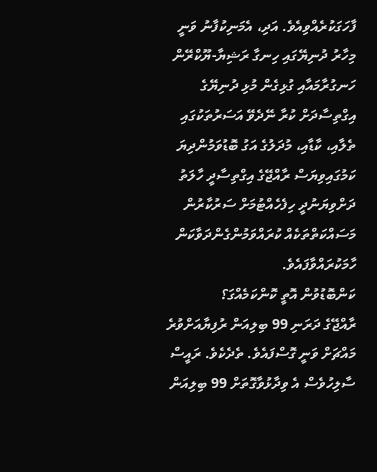ފާހަގަކުރެއްވިއެވެ. އަދި، އެމަނިކުފާނު ވަނީ މިހާރު ދުނިޔޭގައި ހިނގާ ރަޝިޔާ-ޔޫކްރޭން ހަނގުރާމައާއި ގުޅިގެން މުޅި ދުނިޔޭގެ އިގްތިސާދަށް ކުރާ ނޭދެވޭ އަސަރުތަކުގައި ތެލާއި، ކާޑާއި، މުދަލުގެ އަގު ބޮޑުވަމުންދިޔަ ކަމުގައިވިޔަސް ރާއްޖޭގެ އިގްތިސާދީ ހާލަތު ދަށްވިޔަނުދީ ހިފެހެއްޓުމަށް ސަރުކާރުން މަސައްކަތްތަކެއް ކުރައްވަމުންގެންދަވާކަން ހާމަކުރައްވާފައެވެ.
ކަންބޮޑުވުން އޮތީ ކޮންކަމެއްގަ؟
ރާއްޖޭގެ ދަރަނި 99 ބިލިއަން ރުފިޔާއަށްވުރެ މައްޗަށް ވަނީ ގޮސްފައެވެ. ތެދެކެވެ. ރައީސް ސާލިހުވެސް އެ ވިދާޅުވާގޮތަށް 99 ބިލިއަން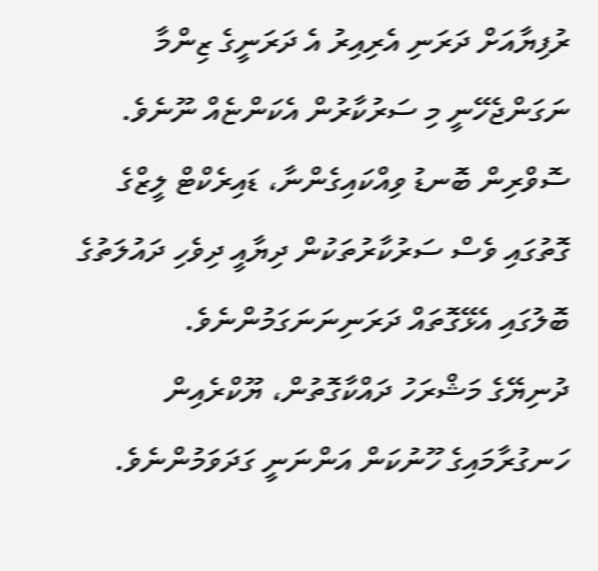ރުފިޔާއަށް ދަރަނި އެރިއިރު އެ ދަރަނީގެ ޒިންމާ ނަގަންޖެހޭނީ މި ސަރުކާރުން އެކަންޏެއް ނޫނެވެ.
ސޮވްރިން ބޮނޑު ވިއްކައިގެންނާ، ޑައިރެކްޓް ލީޒްގެ ގޮތުގައި ވެސް ސަރުކާރުތަކުން ދިޔާއީ ދިވެހި ދައުލަތުގެ ބޮލުގައި އެޅޭގޮތައް ދަރަނިނަނަގަމުންނެވެ.
ދުނިޔޭގެ މަޝްރަހު ދައްކާގޮތުން، ޔޫކްރެއިން ހަނގުރާމައިގެ ހޫނުކަން އަންނަނީ ގަދަވަމުންނެވެ.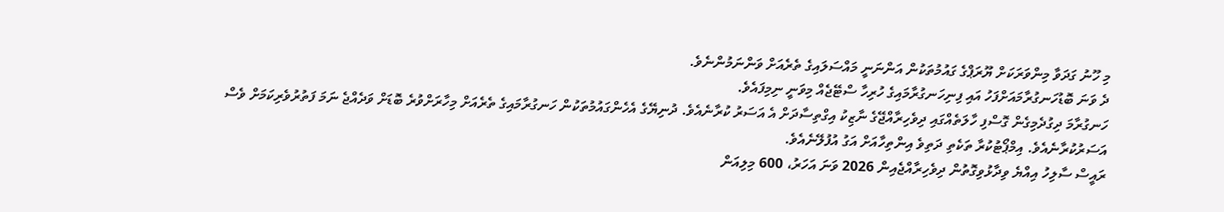މި ހޫނު ގަދަވާ މިންވަރަކަށް ޔޫރަޕްގެ ގައުމުތަކުން އަންނަނީ މައްސަލައިގެ ތެރެއަށް ވަންނަމުންނެވެ.
ދެ ވަނަ ބޮޑުހަނގުރާމައަށްފަހު އައި ފިނިހަނގުރާމައިގެ ހުރިހާ ސްޓޭޖެއް މިވަނީ ނިމިފައެވެ.
ހަނގުރާމަ ދިގުދެމިގެން ގޮސްފި ހާލަތެއްގައި ދިވެހިރާއްޖޭގެ ނާޒިކު އިގްތިސާދަށް އެ އަސަރު ކުރާނެއެވެ. ދުނިޔޭގެ އެހެންގައުމުތަކުން ހަނގުރާމައިގެ ތެރެއަށް މިހާރަށްވުރެ ބޮޑަށް ވަދެއްޖެ ނަމަ ފަތުރުވެރިކަމަށް ވެސް އަސަރުކުރާނެއެވެ. އިމްޕޯޓުކުރާ ތަކެތި ދަތިވެ އިންތިހާއަށް އަގު އުފުލޭނެއެވެ.
ރައީސް ސާލިހު އިއްޔެ ވިދާޅުވިގޮތުން ދިވެހިރާއްޖެއިން 2026 ވަނަ އަހަރު، 600 މިލިއަން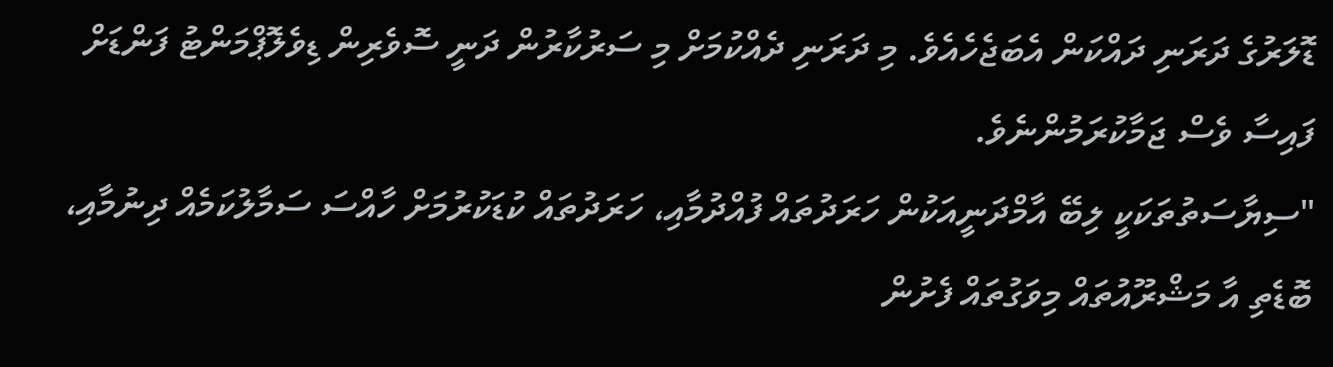ޑޮލަރުގެ ދަރަނި ދައްކަން އެބަޖެހެއެވެ. މި ދަރަނި ދެއްކުމަށް މި ސަރުކާރުން ދަނީ ސޮވެރިން ޑިވެލޮޕްމަންޓު ފަންޑަށް ފައިސާ ވެސް ޖަމާކުރަމުންނެވެ.
"ސިޔާސަތުތަކަކީ ލިބޭ އާމްދަނީއަކުން ހަރަދުތައް ފުއްދުމާއި، ހަރަދުތައް ކުޑަކުރުމަށް ހާއްސަ ސަމާލުކަމެއް ދިނުމާއި، ބޮޑެތި އާ މަޝްރޫއުތައް މިވަގުތައް ފެށުން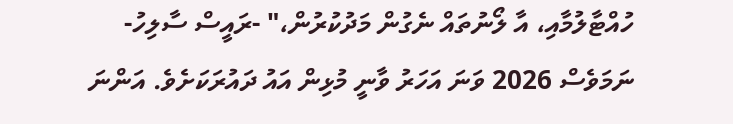ހުއްޓާލުމާއި، އާ ލޯނުތައް ނެގުން މަދުކުރުން،" -ރައީސް ސާލިހު-
ނަމަވެސް 2026 ވަނަ އަހަރު ވާނީ މުޅިން އައު ދައުރަކަށެވެ. އަންނަ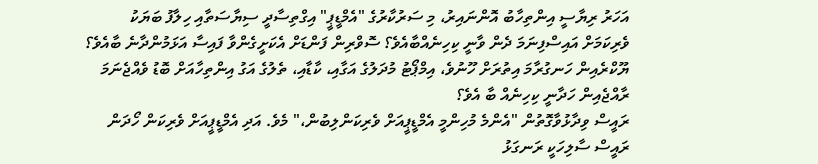އަހަރު ރިޔާސީ އިންތިހާބު އޮންނައިރު، މި ސަރުކާރުގެ "އެމްޑީޕީ" އިގްތިސާދީ ސިޔާސަތާއި ހިލާފު ބަޔަކު ވެރިކަމަށް އައިސްފިނަމަ ދެން ވާނީ ކިހިނެއްބާއެވެ؟ ސޮވްރިން ފަންޑަށް އެކަށީގެންވާ ފައިސާ އަޅަމުންދާނެ ބާއެވެ؟
ޔޫކްރެއިން ހަނގުރާމަ އިތުރަށް ހޫނުވެ، އިމްޕޯޓު މުދަލުގެ އަގާއި، ކާޑާއި، ތެލުގެ އަގު އިންތިހާއަށް ބޮޑު ވެއްޖެނަމަ ރާއްޖެއިން ހަދާނީ ކިހިނެއް ބާ އެވެ؟
ރައީސް ވިދާޅުވާގޮތުން "އެންމެ މުހިންމީ އެމްޑީޕީއަށް ވެރިކަންލިބުން،" މެވެ. އަދި އެމްޑީޕީއަށް ވެރިކަން ހޯދަން ރައީސް ސާލިހަކީ ރަނގަޅު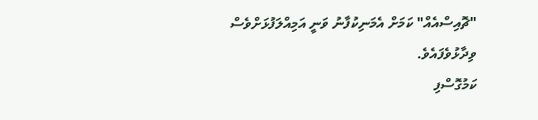"ޗޮއިސްއެއް" ކަމަށް އެމަނިކުފާނު ވަނީ އަމިއްލަފުޅަށްވެސް ވިދާޅުވެފައެވެ.
ކަމުގޮސްފި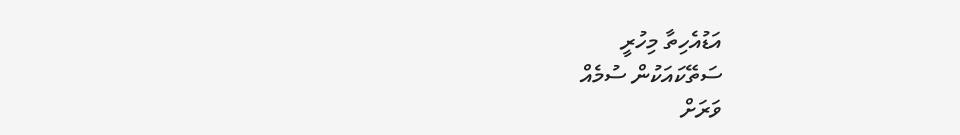އަޑުއެހިތާ މިހުރީ
ސަތޭކައަކުން ސުމެއް
ވަރަށް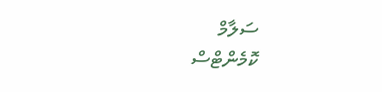ސަލާމް
ކޮމެންޓްސް